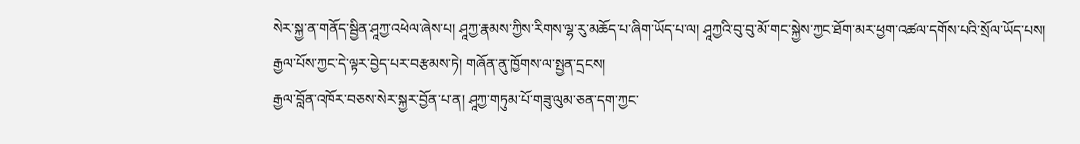སེར་སྐྱ་ན་གནོད་སྦྱིན་ཤཱཀྱ་འཕེལ་ཞེས་པ། ཤཱཀྱ་རྣམས་ཀྱིས་རིགས་ལྷ་རུ་མཆོད་པ་ཞིག་ཡོད་པ་ལ། ཤཱཀྱའི་བུ་བུ་མོ་གང་སྐྱེས་ཀྱང་ཐོག་མར་ཕྱག་འཚལ་དགོས་པའི་སྲོལ་ཡོད་པས། རྒྱལ་པོས་ཀྱང་དེ་ལྟར་བྱེད་པར་བརྩམས་ཏེ། གཞོན་ནུ་ཁྱོགས་ལ་སྤྱན་དྲངས།
རྒྱལ་བློན་འཁོར་བཅས་སེར་སྐྱར་བྱོན་པ་ན། ཤཱཀྱ་གཏུམ་པོ་གཟུ་ལུམ་ཅན་དག་ཀྱང་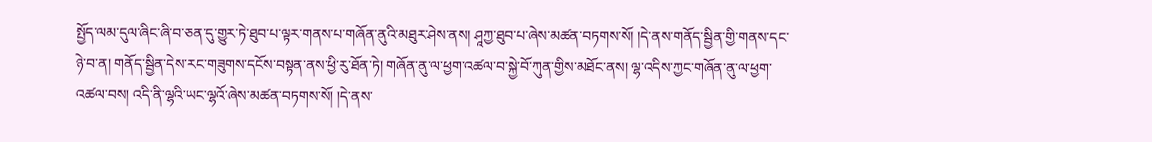སྤྱོད་ལམ་དུལ་ཞིང་ཞི་བ་ཅན་དུ་གྱུར་ཏེ་ཐུབ་པ་ལྟར་གནས་པ་གཞོན་ནུའི་མཐུར་ཤེས་ནས། ཤཱཀྱ་ཐུབ་པ་ཞེས་མཚན་བཏགས་སོ། །དེ་ནས་གནོད་སྦྱིན་གྱི་གནས་དང་ཉེ་བ་ན། གནོད་སྦྱིན་དེས་རང་གཟུགས་དངོས་བསྟན་ནས་ཕྱི་རུ་ཐོན་ཏེ། གཞོན་ནུ་ལ་ཕྱག་འཚལ་བ་སྐྱེ་བོ་ཀུན་གྱིས་མཐོང་ནས། ལྷ་འདིས་ཀྱང་གཞོན་ནུ་ལ་ཕྱག་འཚལ་བས། འདི་ནི་ལྷའི་ཡང་ལྷའོ་ཞེས་མཚན་བཏགས་སོ། །དེ་ནས་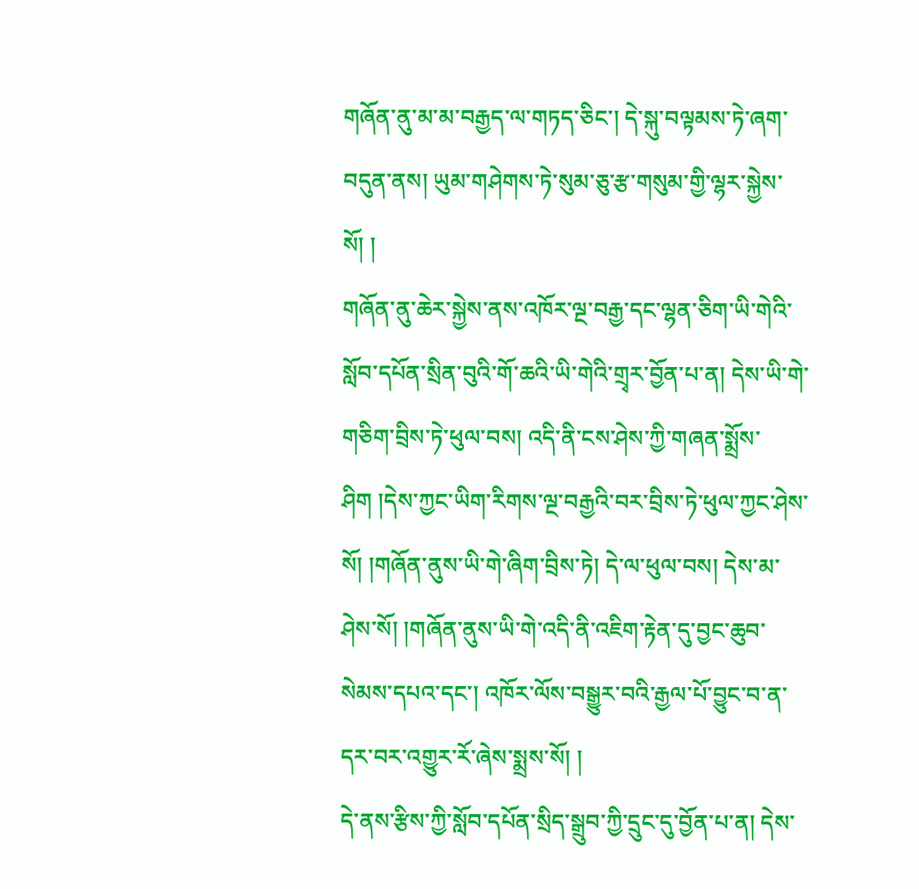གཞོན་ནུ་མ་མ་བརྒྱད་ལ་གཏད་ཅིང་། དེ་སྐུ་བལྟམས་ཏེ་ཞག་བདུན་ནས། ཡུམ་གཤེགས་ཏེ་སུམ་ཅུ་རྩ་གསུམ་གྱི་ལྷར་སྐྱེས་སོ། །
གཞོན་ནུ་ཆེར་སྐྱེས་ནས་འཁོར་ལྔ་བརྒྱ་དང་ལྷན་ཅིག་ཡི་གེའི་སློབ་དཔོན་སྲིན་བུའི་གོ་ཆའི་ཡི་གེའི་གྲྭར་བྱོན་པ་ན། དེས་ཡི་གེ་གཅིག་བྲིས་ཏེ་ཕུལ་བས། འདི་ནི་ངས་ཤེས་ཀྱི་གཞན་སྨྲོས་ཤིག །དེས་ཀྱང་ཡིག་རིགས་ལྔ་བརྒྱའི་བར་བྲིས་ཏེ་ཕུལ་ཀྱང་ཤེས་སོ། །གཞོན་ནུས་ཡི་གེ་ཞིག་བྲིས་ཏེ། དེ་ལ་ཕུལ་བས། དེས་མ་ཤེས་སོ། །གཞོན་ནུས་ཡི་གེ་འདི་ནི་འཇིག་རྟེན་དུ་བྱང་ཆུབ་སེམས་དཔའ་དང་། འཁོར་ལོས་བསྒྱུར་བའི་རྒྱལ་པོ་བྱུང་བ་ན་དར་བར་འགྱུར་རོ་ཞེས་སྨྲས་སོ། །
དེ་ནས་རྩིས་ཀྱི་སློབ་དཔོན་སྲིད་སྒྲུབ་ཀྱི་དྲུང་དུ་བྱོན་པ་ན། དེས་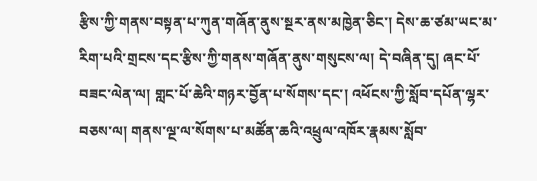རྩིས་ཀྱི་གནས་བསྟན་པ་ཀུན་གཞོན་ནུས་སྔར་ནས་མཁྱེན་ཅིང་། དེས་ཆ་ཙམ་ཡང་མ་རིག་པའི་གྲངས་དང་རྩིས་ཀྱི་གནས་གཞོན་ནུས་གསུངས་ལ། དེ་བཞིན་དུ། ཞང་པོ་བཟང་ལེན་ལ། གླང་པོ་ཆེའི་གཉར་བྱོན་པ་སོགས་དང་། འཕོངས་ཀྱི་སློབ་དཔོན་ལྷར་བཅས་ལ། གནས་ལྔ་ལ་སོགས་པ་མཚོན་ཆའི་འཕྲུལ་འཁོར་རྣམས་སློབ་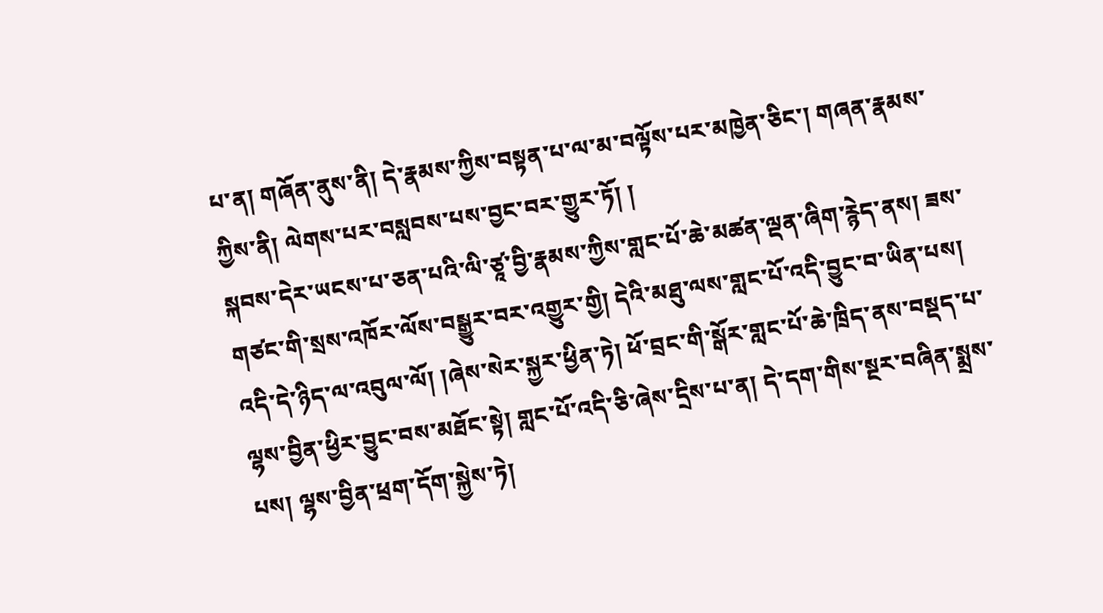པ་ན། གཞོན་ནུས་ནི། དེ་རྣམས་ཀྱིས་བསྟན་པ་ལ་མ་བལྟོས་པར་མཁྱེན་ཅིང་། གཞན་རྣམས་ཀྱིས་ནི། ལེགས་པར་བསླབས་པས་བྱང་བར་གྱུར་ཏོ། །
སྐབས་དེར་ཡངས་པ་ཅན་པའི་ལི་ཙཱ་བྱི་རྣམས་ཀྱིས་གླང་པོ་ཆེ་མཚན་ལྡན་ཞིག་རྙེད་ནས། ཟས་གཙང་གི་སྲས་འཁོར་ལོས་བསྒྱུར་བར་འགྱུར་གྱི། དེའི་མཐུ་ལས་གླང་པོ་འདི་བྱུང་བ་ཡིན་པས། འདི་དེ་ཉིད་ལ་འབུལ་ལོ། །ཞེས་སེར་སྐྱར་ཕྱིན་ཏེ། ཕོ་བྲང་གི་སྒོར་གླང་པོ་ཆེ་ཁྲིད་ནས་བསྡད་པ་ལྷས་བྱིན་ཕྱིར་བྱུང་བས་མཐོང་སྟེ། གླང་པོ་འདི་ཅི་ཞེས་དྲིས་པ་ན། དེ་དག་གིས་སྔར་བཞིན་སྨྲས་པས། ལྷས་བྱིན་ཕྲག་དོག་སྐྱེས་ཏེ།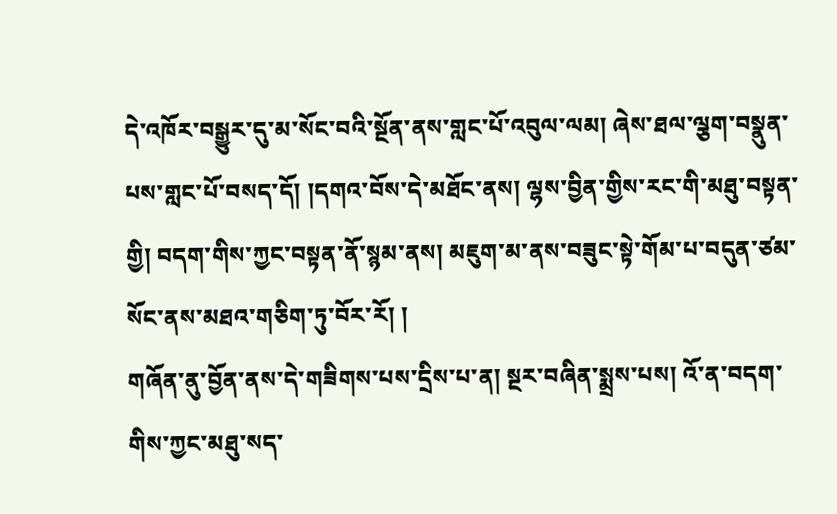དེ་འཁོར་བསྒྱུར་དུ་མ་སོང་བའི་སྔོན་ནས་གླང་པོ་འབུལ་ལམ། ཞེས་ཐལ་ལྕག་བསྣུན་པས་གླང་པོ་བསད་དོ། །དགའ་བོས་དེ་མཐོང་ནས། ལྷས་བྱིན་གྱིས་རང་གི་མཐུ་བསྟན་གྱི། བདག་གིས་ཀྱང་བསྟན་ནོ་སྙམ་ནས། མཇུག་མ་ནས་བཟུང་སྟེ་གོམ་པ་བདུན་ཙམ་སོང་ནས་མཐའ་གཅིག་ཏུ་བོར་རོ། །
གཞོན་ནུ་བྱོན་ནས་དེ་གཟིགས་པས་དྲིས་པ་ན། སྔར་བཞིན་སྨྲས་པས། འོ་ན་བདག་གིས་ཀྱང་མཐུ་སད་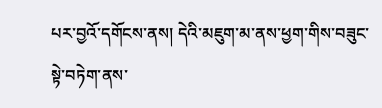པར་བྱའོ་དགོངས་ནས། དེའི་མཇུག་མ་ནས་ཕྱག་གིས་བཟུང་སྟེ་བཏེག་ནས་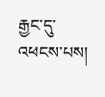རྒྱང་དུ་འཕངས་པས།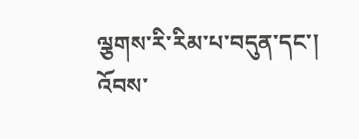ལྕགས་རི་རིམ་པ་བདུན་དང་། འོབས་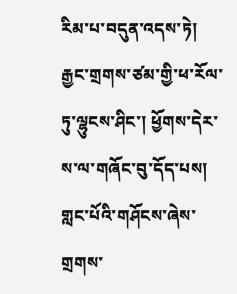རིམ་པ་བདུན་འདས་ཏེ། རྒྱང་གྲགས་ཙམ་གྱི་ཕ་རོལ་ཏུ་ལྷུངས་ཤིང་། ཕྱོགས་དེར་ས་ལ་གཞོང་བུ་དོད་པས། གླང་པོའི་གཤོངས་ཞེས་གྲགས་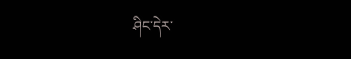ཤིང་དེར་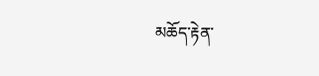མཆོད་རྟེན་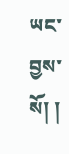ཡང་བྱས་སོ། །